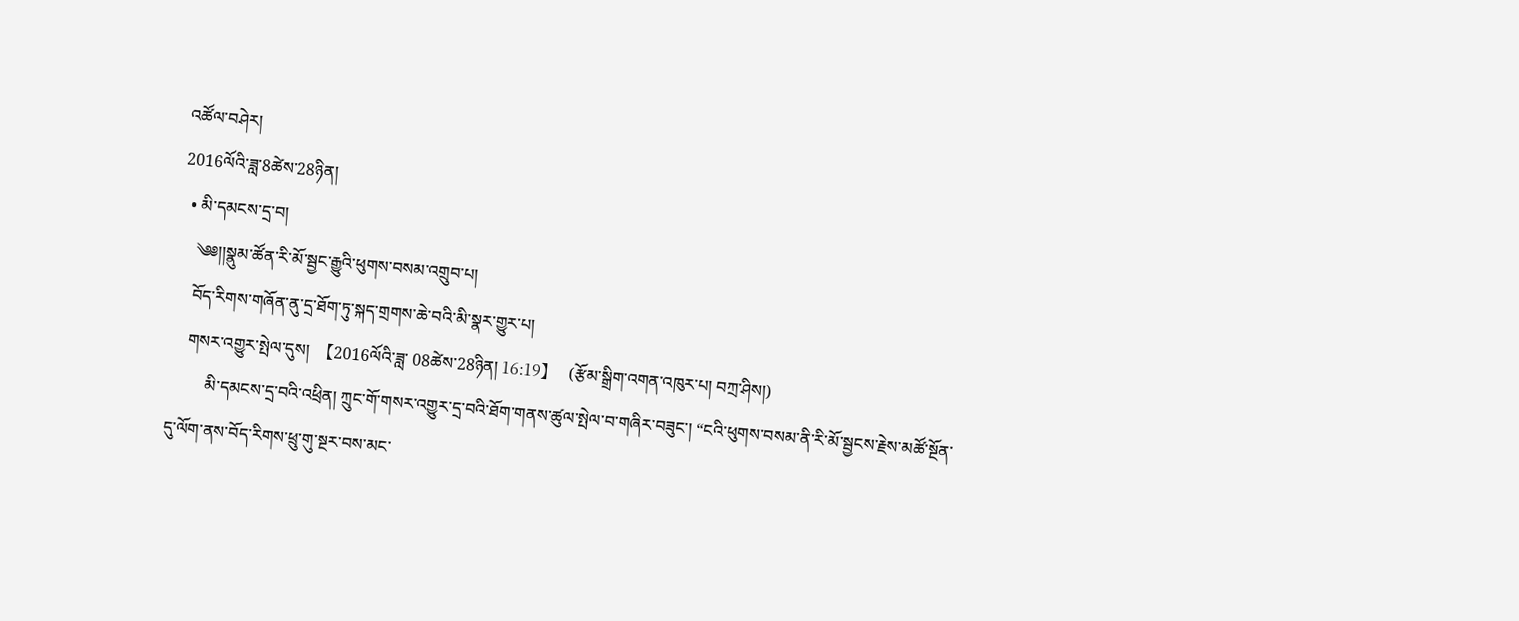འཚོལ་བཤེར།
2016ལོའི་ཟླ་8ཚེས་28ཉིན།
  • མི་དམངས་དྲ་བ།
    ༄༅།།སྣུམ་ཚོན་རི་མོ་སྦྱང་རྒྱུའི་ཕུགས་བསམ་འགྲུབ་པ།
    བོད་རིགས་གཞོན་ནུ་དྲ་ཐོག་ཏུ་སྐད་གྲགས་ཆེ་བའི་མི་སྣར་གྱུར་པ།
    གསར་འགྱུར་སྤེལ་དུས།  【2016ལོའི་ཟླ་ 08ཚེས་28ཉིན། 16:19】   (རྩོམ་སྒྲིག་འགན་འཁུར་པ། བཀྲ་ཤིས།)
         མི་དམངས་དྲ་བའི་འཕྲིན། ཀྲུང་གོ་གསར་འགྱུར་དྲ་བའི་ཐོག་གནས་ཚུལ་སྤེལ་བ་གཞིར་བཟུང་། “ངའི་ཕུགས་བསམ་ནི་རི་མོ་སྦྱངས་རྗེས་མཚོ་སྔོན་དུ་ལོག་ནས་བོད་རིགས་ཕྲུ་གུ་སྔར་བས་མང་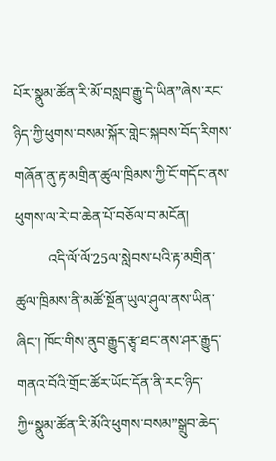པོར་སྣུམ་ཚོན་རི་མོ་བསླབ་རྒྱུ་དེ་ཡིན”ཞེས་རང་ཉིད་ཀྱི་ཕུགས་བསམ་སྐོར་གླེང་སྐབས་བོད་རིགས་གཞོན་ནུ་རྟ་མགྲིན་ཚུལ་ཁྲིམས་ཀྱི་ངོ་གདོང་ནས་ཕུགས་ལ་རེ་བ་ཆེན་པོ་བཅོལ་བ་མངོན།
         འདི་ལོ་ལོ་25ལ་སླེབས་པའི་རྟ་མགྲིན་ཚུལ་ཁྲིམས་ནི་མཚོ་སྔོན་ཡུལ་ཤུལ་ནས་ཡིན་ཞིང་། ཁོང་གིས་ནུབ་རྒྱུད་རྩྭ་ཐང་ནས་ཤར་རྒྱུད་གནའ་བོའི་གྲོང་ཚོར་ཡོང་དོན་ནི་རང་ཉིད་ཀྱི“སྣུམ་ཚོན་རི་མོའི་ཕུགས་བསམ”སྒྲུབ་ཆེད་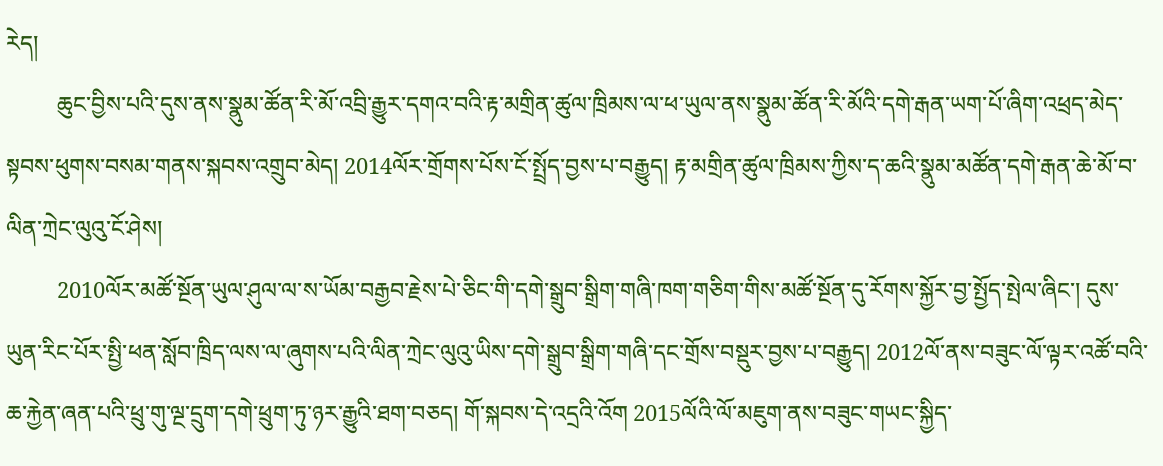རེད།
         ཆུང་བྱིས་པའི་དུས་ནས་སྣུམ་ཚོན་རི་མོ་འབྲི་རྒྱུར་དགའ་བའི་རྟ་མགྲིན་ཚུལ་ཁྲིམས་ལ་ཕ་ཡུལ་ནས་སྣུམ་ཚོན་རི་མོའི་དགེ་རྒན་ཡག་པོ་ཞིག་འཕྲད་མེད་སྟབས་ཕུགས་བསམ་གནས་སྐབས་འགྲུབ་མེད། 2014ལོར་གྲོགས་པོས་ངོ་སྤྲོད་བྱས་པ་བརྒྱུད། རྟ་མགྲིན་ཚུལ་ཁྲིམས་ཀྱིས་ད་ཆའི་སྣུམ་མཚོན་དགེ་རྒན་ཆེ་མོ་བ་ལིན་ཀྲེང་ལུའུ་ངོ་ཤེས།
         2010ལོར་མཚོ་སྔོན་ཡུལ་ཤུལ་ལ་ས་ཡོམ་བརྒྱབ་རྗེས་པེ་ཅིང་གི་དགེ་སྒྲུབ་སྒྲིག་གཞི་ཁག་གཅིག་གིས་མཚོ་སྔོན་དུ་རོགས་སྐྱོར་བྱ་སྤྱོད་སྤེལ་ཞིང་། དུས་ཡུན་རིང་པོར་སྤྱི་ཕན་སློབ་ཁྲིད་ལས་ལ་ཞུགས་པའི་ལིན་ཀྲེང་ལུའུ་ཡིས་དགེ་སྒྲུབ་སྒྲིག་གཞི་དང་གྲོས་བསྡུར་བྱས་པ་བརྒྱུད། 2012ལོ་ནས་བཟུང་ལོ་ལྟར་འཚོ་བའི་ཆ་རྐྱེན་ཞན་པའི་ཕྲུ་གུ་ལྔ་དྲུག་དགེ་ཕྲུག་ཏུ་ཉར་རྒྱུའི་ཐག་བཅད། གོ་སྐབས་དེ་འདྲའི་འོག 2015ལོའི་ལོ་མཇུག་ནས་བཟུང་གཡང་སྐྱིད་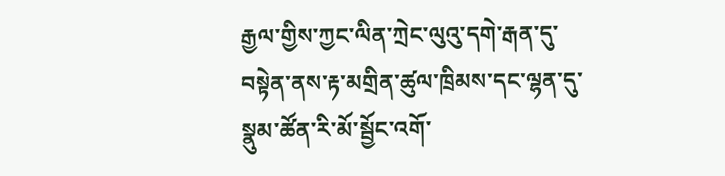རྒྱལ་གྱིས་ཀྱང་ལིན་ཀྲེང་ལུའུ་དགེ་རྒན་དུ་བསྟེན་ནས་རྟ་མགྲིན་ཚུལ་ཁྲིམས་དང་ལྷན་དུ་སྣུམ་ཚོན་རི་མོ་སྦྱོང་འགོ་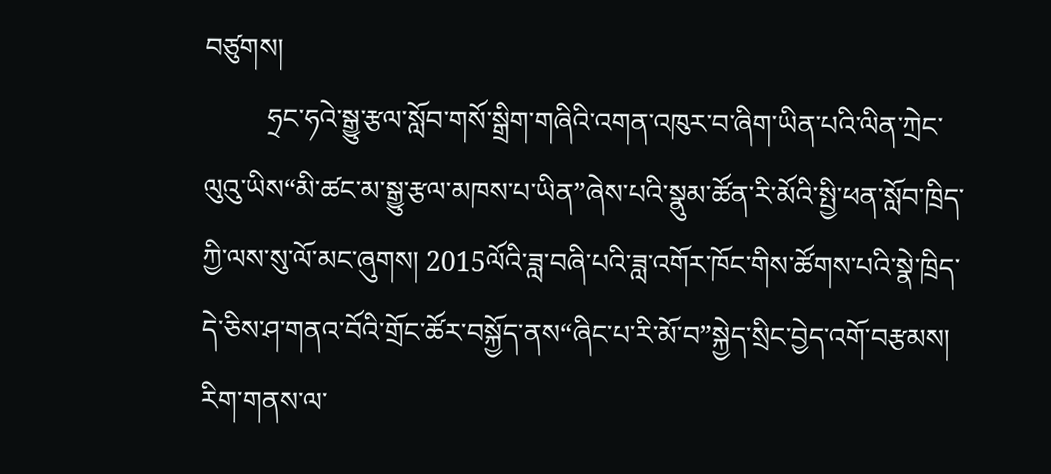བཙུགས།
         ཧྲང་ཧའེ་སྒྱུ་རྩལ་སློབ་གསོ་སྒྲིག་གཞིའི་འགན་འཁུར་བ་ཞིག་ཡིན་པའི་ལིན་ཀྲེང་ལུའུ་ཡིས“མི་ཚང་མ་སྒྱུ་རྩལ་མཁས་པ་ཡིན”ཞེས་པའི་སྣུམ་ཚོན་རི་མོའི་སྤྱི་ཕན་སློབ་ཁྲིད་ཀྱི་ལས་སུ་ལོ་མང་ཞུགས། 2015ལོའི་ཟླ་བཞི་པའི་ཟླ་འགོར་ཁོང་གིས་ཚོགས་པའི་སྣེ་ཁྲིད་དེ་ཅིས་ཤ་གནའ་བོའི་གྲོང་ཚོར་བསྐྱོད་ནས“ཞིང་པ་རི་མོ་བ”སྐྱེད་སྲིང་བྱེད་འགོ་བརྩམས། རིག་གནས་ལ་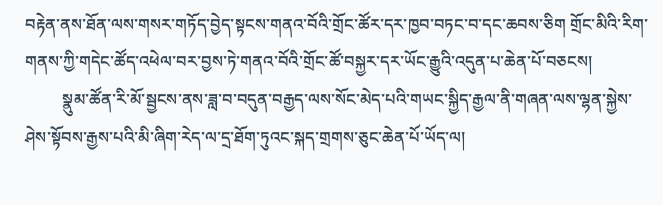བརྟེན་ནས་ཐོན་ལས་གསར་གཏོད་བྱེད་སྟངས་གནའ་བོའི་གྲོང་ཚོར་དར་ཁྱབ་བཏང་བ་དང་ཆབས་ཅིག གྲོང་མིའི་རིག་གནས་ཀྱི་གདེང་ཚོད་འཕེལ་བར་བྱས་ཏེ་གནའ་བོའི་གྲོང་ཚོ་བསྐྱར་དར་ཡོང་རྒྱུའི་འདུན་པ་ཆེན་པོ་བཅངས།
         སྣུམ་ཚོན་རི་མོ་སྦྱངས་ནས་ཟླ་བ་བདུན་བརྒྱད་ལས་སོང་མེད་པའི་གཡང་སྐྱིད་རྒྱལ་ནི་གཞན་ལས་ལྷན་སྐྱེས་ཤེས་སྟོབས་རྒྱས་པའི་མི་ཞིག་རེད་ལ་དྲ་ཐོག་ཏུའང་སྐད་གྲགས་ཅུང་ཆེན་པོ་ཡོད་ལ།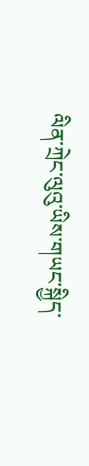ལིན་ཀྲེང་ལུའུ་ཡིས་གཡང་སྐྱིད་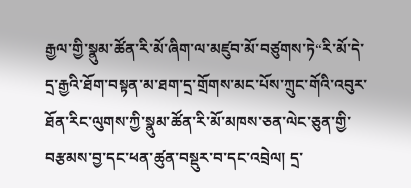རྒྱལ་གྱི་སྣུམ་ཚོན་རི་མོ་ཞིག་ལ་མཛུབ་མོ་བཙུགས་ཏེ“རི་མོ་དེ་དྲ་རྒྱའི་ཐོག་བསྟན་མ་ཐག་དྲ་གྲོགས་མང་པོས་ཀྲུང་གོའི་འབུར་ཐོན་རིང་ལུགས་ཀྱི་སྣུམ་ཚོན་རི་མོ་མཁས་ཅན་ལེང་ཅུན་གྱི་བརྩམས་བྱ་དང་ཕན་ཚུན་བསྡུར་བ་དང་འབྲེལ། དྲ་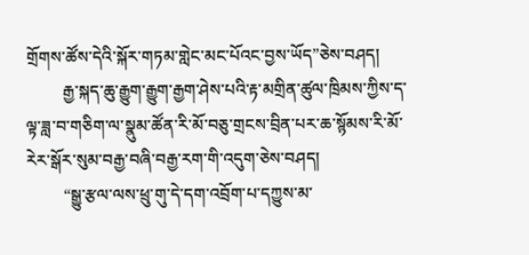གྲོགས་ཚོས་དེའི་སྐོར་གཏམ་གླེང་མང་པོའང་བྱས་ཡོད”ཅེས་བཤད།
         རྒྱ་སྐད་ཆུ་རྒྱུག་རྒྱུག་རྒྱག་ཤེས་པའི་རྟ་མགྲིན་ཚུལ་ཁྲིམས་ཀྱིས་ད་ལྟ་ཟླ་བ་གཅིག་ལ་སྣུམ་ཚོན་རི་མོ་བཅུ་གྲངས་བྲིན་པར་ཆ་སྙོམས་རི་མོ་རེར་སྒོར་སུམ་བརྒྱ་བཞི་བརྒྱ་རག་གི་འདུག་ཅེས་བཤད།
         “སྒྱུ་རྩལ་ལས་ཕྲུ་གུ་དེ་དག་འབྲོག་པ་དཀྱུས་མ་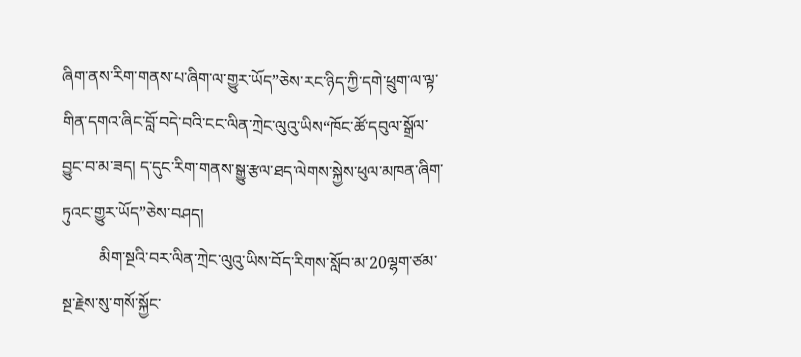ཞིག་ནས་རིག་གནས་པ་ཞིག་ལ་གྱུར་ཡོད”ཅེས་རང་ཉིད་ཀྱི་དགེ་ཕྲུག་ལ་ལྟ་གིན་དགའ་ཞིང་བློ་བདེ་བའི་ངང་ལིན་ཀྲེང་ལུའུ་ཡིས“ཁོང་ཚོ་དབུལ་སྒྲོལ་བྱུང་བ་མ་ཟད། ད་དུང་རིག་གནས་སྒྱུ་རྩལ་ཐད་ལེགས་སྐྱེས་ཕུལ་མཁན་ཞིག་ཏུའང་གྱུར་ཡོད”ཅེས་བཤད།
         མིག་སྔའི་བར་ལིན་ཀྲེང་ལུའུ་ཡིས་བོད་རིགས་སློབ་མ་20ལྷག་ཙམ་སྔ་རྗེས་སུ་གསོ་སྐྱོང་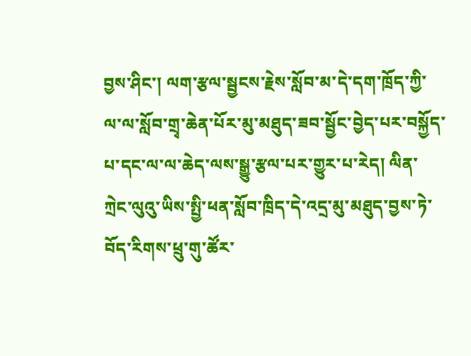བྱས་ཤིང་། ལག་རྩལ་སྦྱངས་རྗེས་སློབ་མ་དེ་དག་ཁྲོད་ཀྱི་ལ་ལ་སློབ་གྲྭ་ཆེན་པོར་མུ་མཐུད་ཟབ་སྦྱོང་བྱེད་པར་བསྐྱོད་པ་དང་ལ་ལ་ཆེད་ལས་སྒྱུ་རྩལ་པར་གྱུར་པ་རེད། ལིན་ཀྲེང་ལུའུ་ཡིས་སྤྱི་ཕན་སློབ་ཁྲིད་དེ་འདྲ་མུ་མཐུད་བྱས་ཏེ་བོད་རིགས་ཕྲུ་གུ་ཚོར་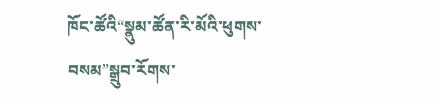ཁོང་ཚོའི“སྣུམ་ཚོན་རི་མོའི་ཕུགས་བསམ”སྒྲུབ་རོགས་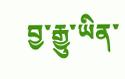བྱ་རྒྱུ་ཡིན་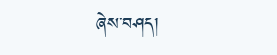ཞེས་བཤད།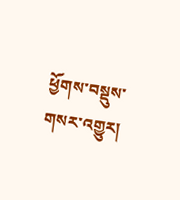ཕྱོགས་བསྡུས་གསར་འགྱུར།